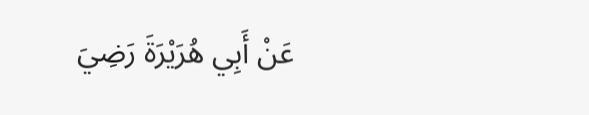عَنْ أَبِي هُرَيْرَةَ رَضِيَ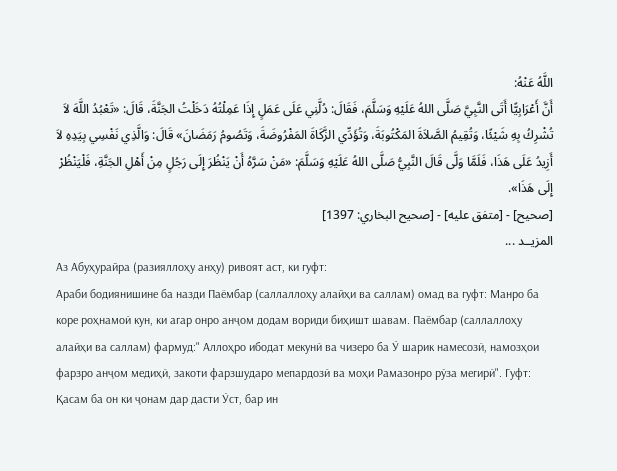اللَّهُ عَنْهُ:
أَنَّ أَعْرَابِيًّا أَتَى النَّبِيَّ صَلَّى اللهُ عَلَيْهِ وَسَلَّمَ، فَقَالَ: دُلَّنِي عَلَى عَمَلٍ إِذَا عَمِلْتُهُ دَخَلْتُ الجَنَّةَ، قَالَ: «تَعْبُدُ اللَّهَ لاَ تُشْرِكُ بِهِ شَيْئًا، وَتُقِيمُ الصَّلاَةَ المَكْتُوبَةَ، وَتُؤَدِّي الزَّكَاةَ المَفْرُوضَةَ، وَتَصُومُ رَمَضَانَ» قَالَ: وَالَّذِي نَفْسِي بِيَدِهِ لاَ أَزِيدُ عَلَى هَذَا، فَلَمَّا وَلَّى قَالَ النَّبِيُّ صَلَّى اللهُ عَلَيْهِ وَسَلَّمَ: «مَنْ سَرَّهُ أَنْ يَنْظُرَ إِلَى رَجُلٍ مِنْ أَهْلِ الجَنَّةِ، فَلْيَنْظُرْ إِلَى هَذَا».
[صحيح] - [متفق عليه] - [صحيح البخاري: 1397]
المزيــد ...
Аз Абуҳурайра (разияллоҳу анҳу) ривоят аст, ки гуфт:
Араби бодиянишине ба назди Паёмбар (саллаллоҳу алайҳи ва саллам) омад ва гуфт: Манро ба коре роҳнамоӣ кун, ки агар онро анҷом додам вориди биҳишт шавам. Паёмбар (саллаллоҳу алайҳи ва саллам) фармуд:" Аллоҳро ибодат мекунӣ ва чизеро ба Ӯ шарик намесозӣ, намозҳои фарзро анҷом медиҳӣ, закоти фарзшударо мепардозӣ ва моҳи Рамазонро рӯза мегирӣ". Гуфт: Қасам ба он ки ҷонам дар дасти Ӯст, бар ин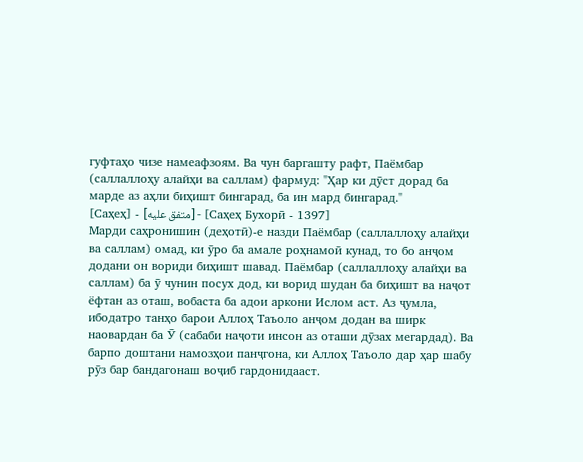гуфтаҳо чизе намеафзоям. Ва чун баргашту рафт, Паёмбар (саллаллоҳу алайҳи ва саллам) фармуд: "Ҳар ки дӯст дорад ба марде аз аҳли биҳишт бингарад, ба ин мард бингарад."
[Саҳеҳ] - [متفق عليه] - [Саҳеҳ Бухорӣ - 1397]
Марди саҳронишин (деҳотӣ)-е назди Паёмбар (саллаллоҳу алайҳи ва саллам) омад, ки ӯро ба амале роҳнамоӣ кунад, то бо анҷом додани он вориди биҳишт шавад. Паёмбар (саллаллоҳу алайҳи ва саллам) ба ӯ чунин посух дод, ки ворид шудан ба биҳишт ва наҷот ёфтан аз оташ, вобаста ба адои аркони Ислом аст. Аз ҷумла, ибодатро танҳо барои Аллоҳ Таъоло анҷом додан ва ширк наовардан ба Ӯ (сабаби наҷоти инсон аз оташи дӯзах мегардад). Ва барпо доштани намозҳои панҷгона, ки Аллоҳ Таъоло дар ҳар шабу рӯз бар бандагонаш воҷиб гардонидааст.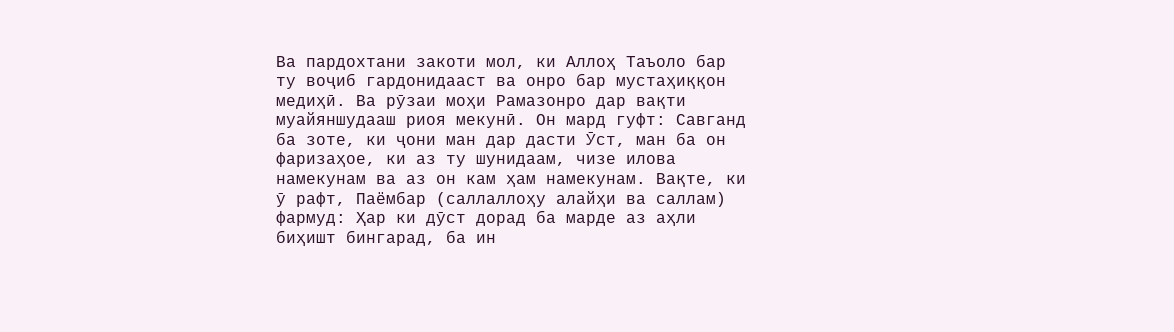Ва пардохтани закоти мол, ки Аллоҳ Таъоло бар ту воҷиб гардонидааст ва онро бар мустаҳиққон медиҳӣ. Ва рӯзаи моҳи Рамазонро дар вақти муайяншудааш риоя мекунӣ. Он мард гуфт: Савганд ба зоте, ки ҷони ман дар дасти Ӯст, ман ба он фаризаҳое, ки аз ту шунидаам, чизе илова намекунам ва аз он кам ҳам намекунам. Вақте, ки ӯ рафт, Паёмбар (саллаллоҳу алайҳи ва саллам) фармуд: Ҳар ки дӯст дорад ба марде аз аҳли биҳишт бингарад, ба ин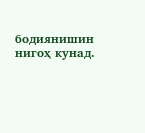бодиянишин нигоҳ кунад.